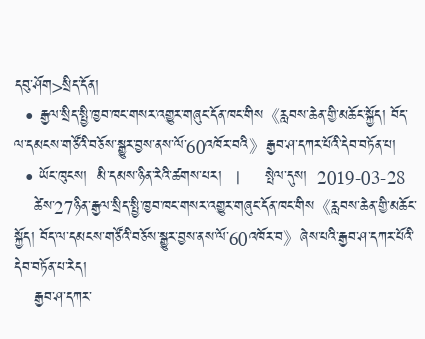དབུ་ཤོག>སྲིད་དོན།
  • རྒྱལ་སྲིད་སྤྱི་ཁྱབ་ཁང་གསར་འགྱུར་གཞུང་དོན་ཁང་གིས《རླབས་ཆེན་གྱི་མཆོང་སྐྱོད། བོད་ལ་དམངས་གཙོའི་བཅོས་སྒྱུར་བྱས་ནས་ལོ་60འཁོར་བའི》རྒྱབ་ཤ་དཀར་པོའི་དེབ་བཏོན་པ།
  • ཡོང་ཁུངས།  མི་དམས་ཉིན་རེའི་ཚགས་པར།   |     སྤེལ་དུས།  2019-03-28
    ཚེས་27ཉིན་རྒྱལ་སྲིད་སྤྱི་ཁྱབ་ཁང་གསར་འགྱུར་གཞུང་དོན་ཁང་གིས《རླབས་ཆེན་གྱི་མཆོང་སྐྱོད། བོད་ལ་དམངས་གཙོའི་བཅོས་སྒྱུར་བྱས་ནས་ལོ་60འཁོར་བ》ཞེས་པའི་རྒྱབ་ཤ་དཀར་པོའི་དེབ་བཏོན་པ་རེད།
    རྒྱབ་ཤ་དཀར་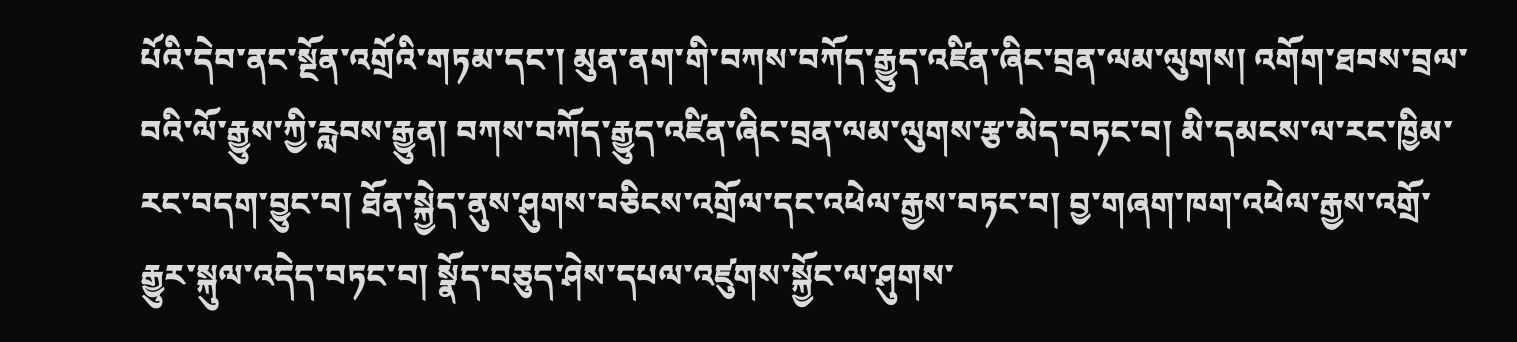པོའི་དེབ་ནང་སྔོན་འགྲོའི་གཏམ་དང་། མུན་ནག་གི་བཀས་བཀོད་རྒྱུད་འཛིན་ཞིང་བྲན་ལམ་ལུགས། འགོག་ཐབས་བྲལ་བའི་ལོ་རྒྱུས་ཀྱི་རླབས་རྒྱུན། བཀས་བཀོད་རྒྱུད་འཛིན་ཞིང་བྲན་ལམ་ལུགས་རྩ་མེད་བཏང་བ། མི་དམངས་ལ་རང་ཁྱིམ་རང་བདག་བྱུང་བ། ཐོན་སྐྱེད་ནུས་ཤུགས་བཅིངས་འགྲོལ་དང་འཕེལ་རྒྱས་བཏང་བ། བྱ་གཞག་ཁག་འཕེལ་རྒྱས་འགྲོ་རྒྱུར་སྐུལ་འདེད་བཏང་བ། སྣོད་བཅུད་ཤེས་དཔལ་འཛུགས་སྐྱོང་ལ་ཤུགས་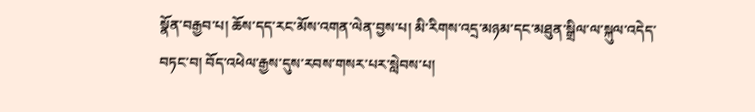སྣོན་བརྒྱབ་པ། ཆོས་དད་རང་མོས་འགན་ལེན་བྱས་པ། མི་རིགས་འདྲ་མཉམ་དང་མཐུན་སྒྲིལ་ལ་སྐུལ་འདེད་བཏང་བ། བོད་འཕེལ་རྒྱས་དུས་རབས་གསར་པར་སླེབས་པ།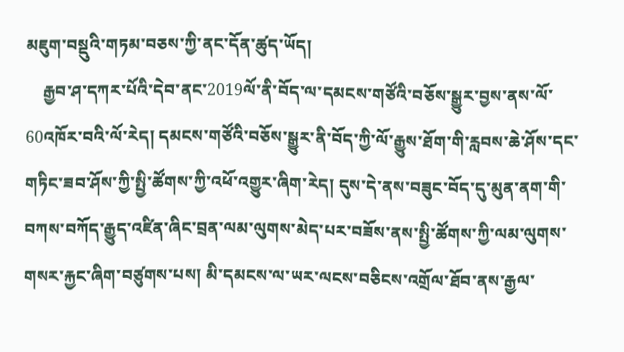མཇུག་བསྡུའི་གཏམ་བཅས་ཀྱི་ནང་དོན་ཚུད་ཡོད།
    རྒྱབ་ཤ་དཀར་པོའི་དེབ་ནང་2019ལོ་ནི་བོད་ལ་དམངས་གཙོའི་བཅོས་སྒྱུར་བྱས་ནས་ལོ་60འཁོར་བའི་ལོ་རེད། དམངས་གཙོའི་བཅོས་སྒྱུར་ནི་བོད་ཀྱི་ལོ་རྒྱུས་ཐོག་གི་རླབས་ཆེ་ཤོས་དང་གཏིང་ཟབ་ཤོས་ཀྱི་སྤྱི་ཚོགས་ཀྱི་འཕོ་འགྱུར་ཞིག་རེད། དུས་དེ་ནས་བཟུང་བོད་དུ་མུན་ནག་གི་བཀས་བཀོད་རྒྱུད་འཛིན་ཞིང་བྲན་ལམ་ལུགས་མེད་པར་བཟོས་ནས་སྤྱི་ཚོགས་ཀྱི་ལམ་ལུགས་གསར་རྐྱང་ཞིག་བཙུགས་པས། མི་དམངས་ལ་ཡར་ལངས་བཅིངས་འགྲོལ་ཐོབ་ནས་རྒྱལ་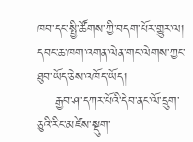ཁབ་དང་སྤྱི་ཚོགས་ཀྱི་བདག་པོར་གྱུར་ལ། དབང་ཆ་ཁག་འགན་ལེན་གང་ལེགས་ཀྱང་ཐུབ་ཡོད་ཅེས་འཁོད་ཡོད།
    རྒྱབ་ཤ་དཀར་པོའི་དེབ་ནང་ལོ་དྲུག་ཅུའི་རིང་མཛེས་སྡུག་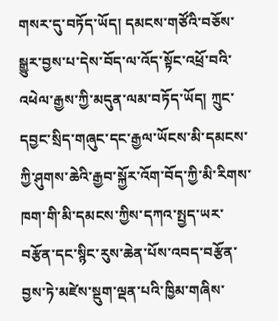གསར་དུ་བཏོད་ཡོད། དམངས་གཙོའི་བཅོས་སྒྱུར་བྱས་པ་དེས་བོད་ལ་འོད་སྟོང་འཕྲོ་བའི་འཕེལ་རྒྱས་ཀྱི་མདུན་ལམ་བཏོད་ཡོད། ཀྲུང་དབྱང་སྲིད་གཞུང་དང་རྒྱལ་ཡོངས་མི་དམངས་ཀྱི་ཤུགས་ཆེའི་རྒྱབ་སྐྱོར་འོག་བོད་ཀྱི་མི་རིགས་ཁག་གི་མི་དམངས་ཀྱིས་དཀའ་སྤྱད་ཡར་བརྩོན་དང་སྙིང་རུས་ཆེན་པོས་འབད་བརྩོན་བྱས་ཏེ་མཛེས་སྡུག་ལྡན་པའི་ཁྱིམ་གཞིས་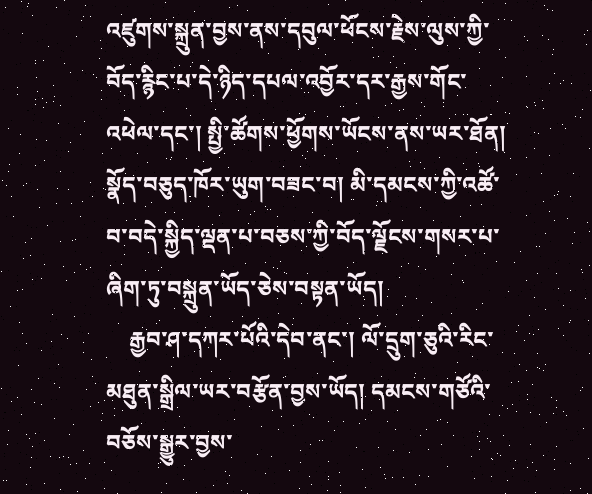འཛུགས་སྐྲུན་བྱས་ནས་དབུལ་ཕོངས་རྗེས་ལུས་ཀྱི་བོད་རྙིང་པ་དེ་ཉིད་དཔལ་འབྱོར་དར་རྒྱས་གོང་འཕེལ་དང་། སྤྱི་ཚོགས་ཕྱོགས་ཡོངས་ནས་ཡར་ཐོན། སྣོད་བཅུད་ཁོར་ཡུག་བཟང་བ། མི་དམངས་ཀྱི་འཚོ་བ་བདེ་སྐྱིད་ལྡན་པ་བཅས་ཀྱི་བོད་ལྗོངས་གསར་པ་ཞིག་ཏུ་བསྐྲུན་ཡོད་ཅེས་བསྟན་ཡོད།
    རྒྱབ་ཤ་དཀར་པོའི་དེབ་ནང་། ལོ་དྲུག་ཅུའི་རིང་མཐུན་སྒྲིལ་ཡར་བརྩོན་བྱས་ཡོད། དམངས་གཙོའི་བཅོས་སྒྱུར་བྱས་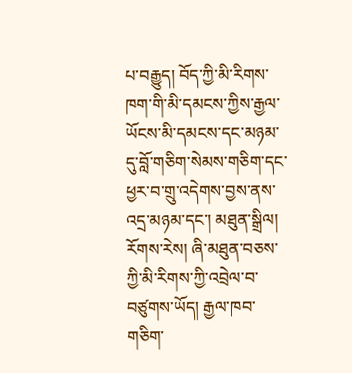པ་བརྒྱུད། བོད་ཀྱི་མི་རིགས་ཁག་གི་མི་དམངས་ཀྱིས་རྒྱལ་ཡོངས་མི་དམངས་དང་མཉམ་དུ་བློ་གཅིག་སེམས་གཅིག་དང་ཕྱར་བ་གྲུ་འདེགས་བྱས་ནས་འདྲ་མཉམ་དང་། མཐུན་སྒྲིལ། རོགས་རེས། ཞི་མཐུན་བཅས་ཀྱི་མི་རིགས་ཀྱི་འབྲེལ་བ་བཙུགས་ཡོད། རྒྱལ་ཁབ་གཅིག་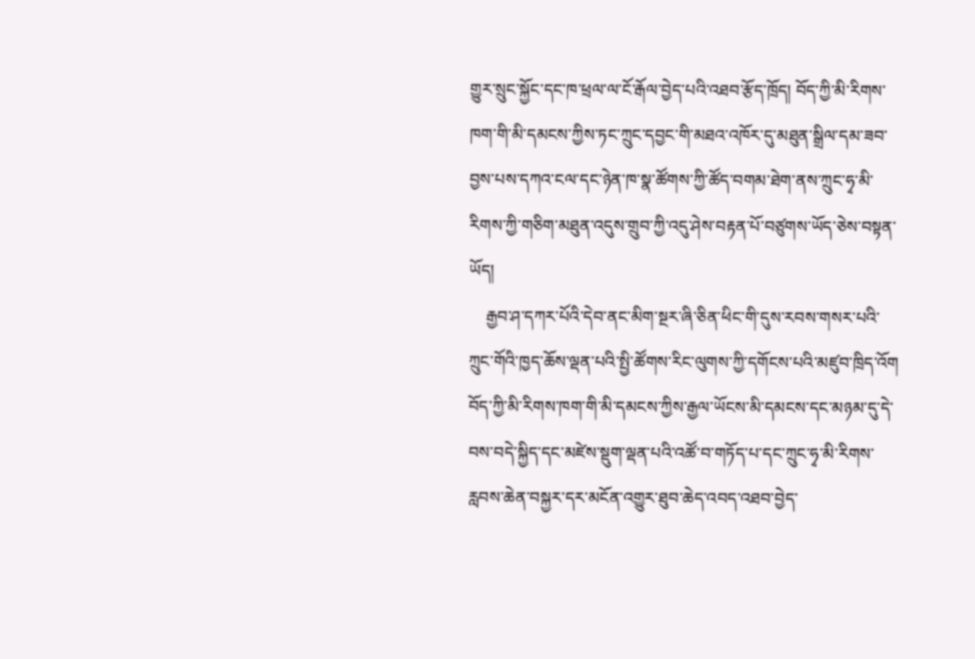གྱུར་སྲུང་སྐྱོང་དང་ཁ་ཕྲལ་ལ་ངོ་རྒོལ་བྱེད་པའི་འཐབ་རྩོད་ཁྲོད། བོད་ཀྱི་མི་རིགས་ཁག་གི་མི་དམངས་ཀྱིས་ཏང་ཀྲུང་དབྱང་གི་མཐའ་འཁོར་དུ་མཐུན་སྒྲིལ་དམ་ཟབ་བྱས་པས་དཀའ་ངལ་དང་ཉེན་ཁ་སྣ་ཚོགས་ཀྱི་ཚོད་བགམ་ཐེག་ནས་ཀྲུང་ཧྭ་མི་རིགས་ཀྱི་གཅིག་མཐུན་འདུས་གྲུབ་ཀྱི་འདུ་ཤེས་བརྟན་པོ་བཙུགས་ཡོད་ཅེས་བསྟན་ཡོད།
    རྒྱབ་ཤ་དཀར་པོའི་དེབ་ནང་མིག་སྔར་ཞི་ཅིན་ཕིང་གི་དུས་རབས་གསར་པའི་ཀྲུང་གོའི་ཁྱད་ཆོས་ལྡན་པའི་སྤྱི་ཚོགས་རིང་ལུགས་ཀྱི་དགོངས་པའི་མཛུབ་ཁྲིད་འོག བོད་ཀྱི་མི་རིགས་ཁག་གི་མི་དམངས་ཀྱིས་རྒྱལ་ཡོངས་མི་དམངས་དང་མཉམ་དུ་དེ་བས་བདེ་སྐྱིད་དང་མཛེས་སྡུག་ལྡན་པའི་འཚོ་བ་གཏོད་པ་དང་ཀྲུང་ཧྭ་མི་རིགས་རླབས་ཆེན་བསྐྱར་དར་མངོན་འགྱུར་ཐུབ་ཆེད་འབད་འཐབ་བྱེད་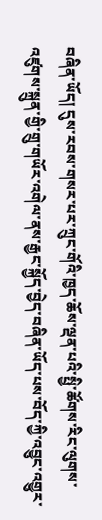བཞིན་ཡོད། དུས་རབས་གསར་པར་ཀྲུང་གོའི་ཁྱད་ཆོས་ལྡན་པའི་སྤྱི་ཚོགས་རིང་ལུགས་འཛུགས་སྐྲུན་གྱི་གྲུ་གཡོར་འགེལ་ནས་རྒྱང་སྐྱོད་བྱེད་བཞིན་ཡོད་པས་བོད་ཀྱི་འབྱུང་འགྱུར་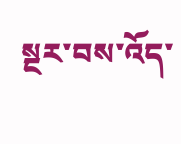སྔར་བས་འོད་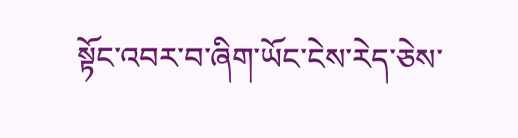སྟོང་འབར་བ་ཞིག་ཡོང་ངེས་རེད་ཅེས་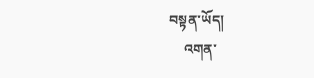བསྟན་ཡོད།
    འགན་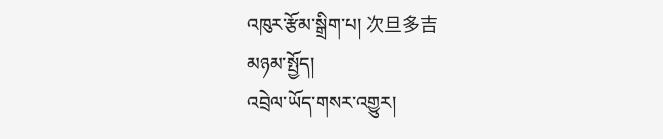འཁུར་རྩོམ་སྒྲིག་པ། 次旦多吉
མཉམ་སྤྱོད།
འབྲེལ་ཡོད་གསར་འགྱུར།